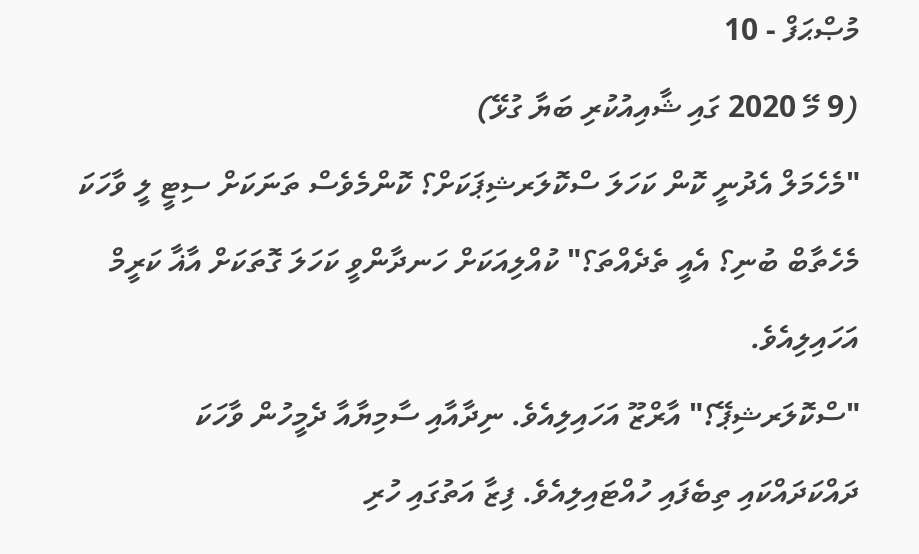މުޞްޙަފް - 10
(9 މޭ 2020 ގައި ޝާއިއުކުރި ބަޔާ ގުޅޭ)
"މެހެމަލް އެދުނީ ކޮން ކަހަލަ ސްކޮލަރޝިޕަކަށް؟ ކޮންމެވެސް ތަނަކަށް ސިޓީ ލީ ވާހަކަ މެހެތާބް ބުނި؟ އެއީ ތެދެއްތަ؟" ކުއްލިއަކަށް ހަނދާންވީ ކަހަލަ ގޮތަކަށް އާޣާ ކަރީމް އަހައިލިއެވެ.
"ސްކޮލަރޝިޕޭ؟" އާރްޒޫ އަހައިލިއެވެ. ނިދާއާއި ސާމިޔާއާ ދެމީހުން ވާހަކަ ދައްކަދައްކައި ތިބެފައި ހުއްޓައިލިއެވެ. ފިޒާ އަތުގައި ހުރި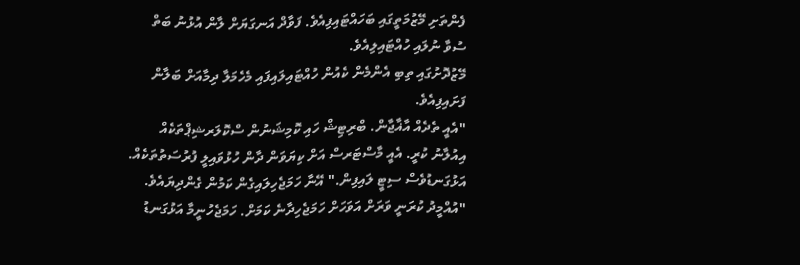ފެންތަށި މޭޒުމަތީގައި ބަހައްޓައިފިއެވެ. ފަވާދް އަނގަޔަށް ލާން އުޅުނު ބަތް ސުވާ ނުލައި ހުއްޓައިލިއެވެ.
މޭޒުދޮށުގައި ތިބި އެންމެން ކެއުން ހުއްޓައިލައިފައި މެހެމަލާ ދިމާއަށް ބަލާން ފަށައިފިއެވެ.
"އެއީ ތެދެއް އާޣާޖާން. ބްރިޓިޝް ހައި ކޮމިޝަނުން ސްކޮލަރޝިޕްތަކެއް އިއުލާނު ކުރީ. އެއީ މާސްޓަރސް އަށް ކިޔަވަން ދާން ހުޅުވައިލީ ފުރުސަތުތަކެއް. އަޅުގަނޑުވެސް ސިޓީ ލައިފިން." އޭނާ ހަމަޖެހިލައިގެން ކަމުން ގެންދިޔައެވެ. "އުއްމީދު ކުރަނީ ވަރަށް އަވަހަށް ހަމަޖެހިދާނެ ކަމަށް. ހަމަޖެހުނީމާ އަޅުގަނޑު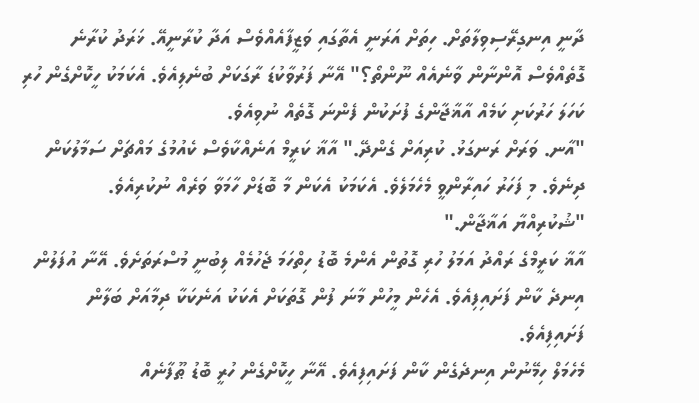ދާނީ އިނގިރޭސިވިލާތަށް. ހިތަށް އަރަނީ އެތާގައި ވަޒީފާއެއްވެސް އަދާ ކުރާނީއޭ. ޚަރަދު ކުރާނެ ގޮތެއްވެސް އޮންނާން ވާނެއެއް ނޫންތޯ؟" އޭނާ ފަރުވާކުޑަ ރާގަކަށް ބުނެލިއެވެ. އެކަމަކު ހީކޮށްގެން ހުރި ކަހަލަ ހަރުކަށި ކަމެއް އާޣާޖާންގެ ފުށަކުން ފެންނަ ގޮތެއް ނުވިއެވެ.
"އާނ. ވަރަށް ރަނގަޅު. ކުރިއަށް ގެންދޭ." އާޣާ ކަރީމް އަނެއްކާވެސް ކެއުމުގެ މައްޗަށް ސަމާލުކަން ދިނެވެ. މި ފަހަރު ހައިރާންވީ މެހެމަލެވެ. އެކަމަކު އެކަން މާ ބޮޑަށް ހާމަވާ ވަރެއް ނުކުރިއެވެ.
"ޝުކުރިއްޔާ އަޣާޖާން."
އާޣާ ކަރީމްގެ ރައްދު އަމަލު ހުރި ގޮތުން އެންމެ ބޮޑު ހިތްހަމަ ޖެހުމެއް ލިބުނީ މުސްރަތަށެވެ. އޭނާ އުފަލުން އިނދެ ކާން ފަށައިފިއެވެ. އެހެން މީހުން މާނަ ފުން ގޮތަކަށް އެކަކު އަނެކަކާ ދިމާއަށް ބަލާން ފަށައިފިއެވެ.
މެހެމަލް ހިމޭނުން އިނދެގެން ކާން ފަށައިފިއެވެ. އޭނާ ހީކޮށްގެން ހުރީ ބޮޑު ޠޫފާނެއް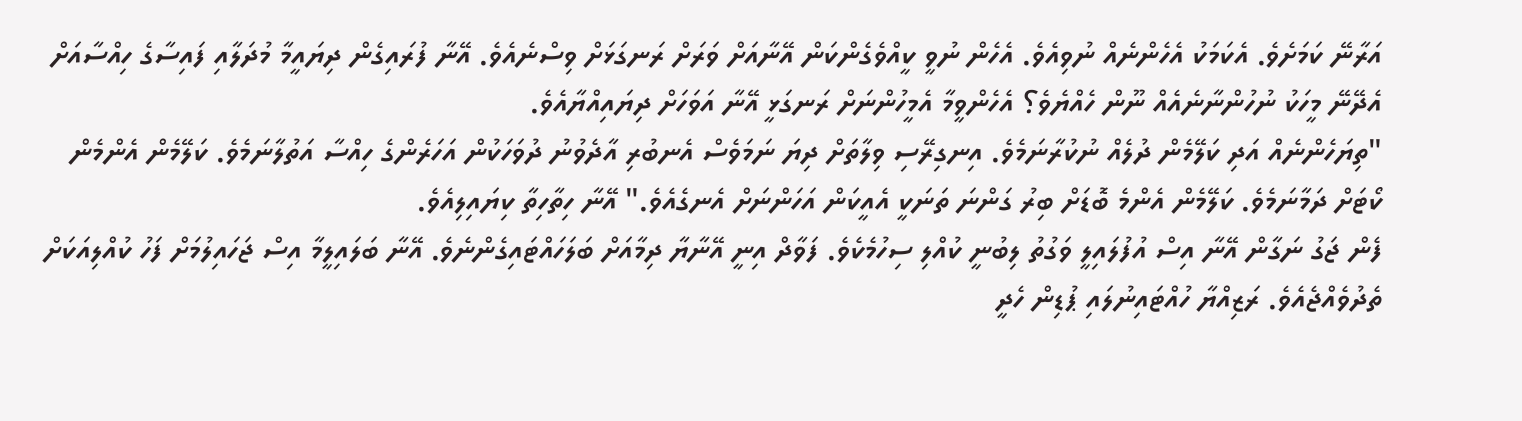އަރާނޭ ކަމަށެވެ. އެކަމަކު އެހެންނެއް ނުވިއެވެ. އެހެން ނުވީ ކީއްވެގެންކަން އޭނާއަށް ވަރަށް ރަނގަޅަށް ވިސްނެއެވެ. އޭނާ ފުރައިގެން ދިޔައީމާ މުދަލާއި ފައިސާގެ ހިއްސާއަށް އެދޭނޭ މީހަކު ނުހުންނާނެއެއް ނޫން ހެއްޔެވެ؟ އެހެންވީމާ އެމީހުންނަށް ރަނގަޅީ އޭނާ އަވަހަށް ދިޔައިއްޔާއެވެ.
"ތިޔަހެންނެއް އަދި ކަލޭމެން ދުލެއް ނުކުރާނަމެވެ. އިނގިރޭސި ވިލާތަށް ދިޔަ ނަމަވެސް އެނބުރި އާދެވުނު ދުވަހަކުން އަހަރެންގެ ހިއްސާ އަތުލާނަމެވެ. ކަލޭމެން އެންމެން ކޯޓަށް ދަމާނަމެވެ. ކަލޭމެން އެންމެ ބޮޑަށް ބިރު ގަންނަ ތަނަކީ އެއީކަން އަހަންނަށް އެނގެއެވެ." އޭނާ ހިތާހިތާ ކިޔައިލިއެވެ.
ފެން ޖަގު ނަގާން އޭނާ އިސް އުފުލައިލީ ވަގުތު ލިބުނީ ކުއްލި ސިހުމެކެވެ. ފަވާދް އިނީ އޭނާޔާ ދިމާއަށް ބަލަހައްޓައިގެންނެވެ. އޭނާ ބަލައިލީމާ އިސް ޖަހައިލުމަށް ފަހު ކުއްލިއަކަށް ތެދުވެއްޖެއެވެ. ރަޒިއްޔާ ހުއްޓައިނުލައި ޕުޑިން ހެދީ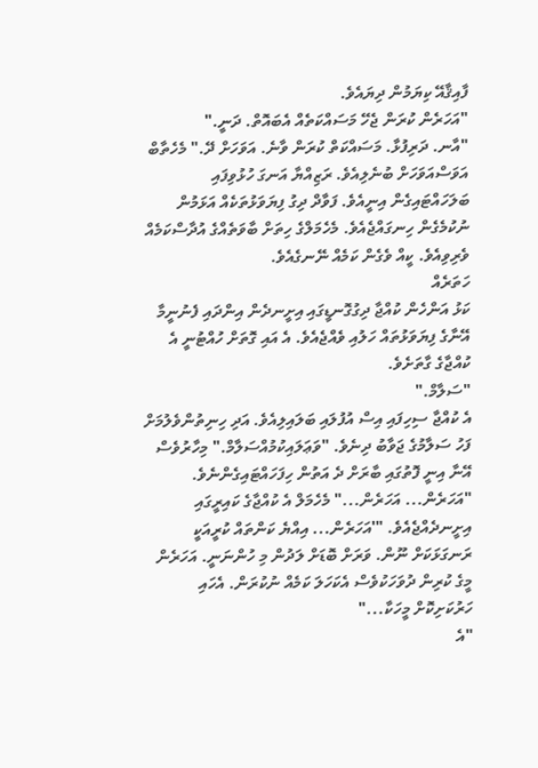ފާއިޤާއޭ ކިޔަމުން ދިޔައެވެ.
"އަހަރެން ކުރަން ޖެހޭ މަސައްކަތެއް އެބައޮތް. ދަނީ."
"އާނ. ދަރިފުޅާ. މަސައްކަތް ކުރަން ވާނެ. އަވަހަށް ދޭ." މެހެތާބް އަވަސްއަވަހަށް ބުނެލިއެވެ. ރަޒިއްޔާ އަނގަ ހުޅުވިފައި ބަލަހައްޓައިގެން އިނީއެވެ. ފަވާދް ދިގު ފިޔަވަޅުތަކެއް އަޅަމުން ނުކުމެގެން ހިނގައްޖެއެވެ. މެހެމަލްގެ ހިތަށް ބާވަތެއްގެ އުދާސްކަމެއް ވެރިވިއެވެ. ކީއް ވެގެން ކަމެއް ނޭނގެއެވެ.
ހަތަރެއް
ކަޅު އަންހެން ކުއްޖާ ދިގުގޮނޑީގައި އިށީނދެން އިންދައި ފެނުނީމާ އޭނާގެ ފިޔަވަޅުތައް ހަލުއި ވެއްޖެއެވެ. އެ އައި ގޮތަށް ހުއްޓުނީ އެ ކުއްޖާގެ ގާތަށެވެ.
"ސަލާމް."
އެ ކުއްޖާ ސިހިފައި އިސް އުފުލައި ބަލައިލިއެވެ. އަދި ހިނިތުންވެލުމަށް ފަހު ސަލާމުގެ ޖަވާބު ދިނެވެ. "ވަޢަލައިކުމުއްސަލާމް." މިހާރުވެސް އޭނާ އިނީ ފޮތުގައި ބާރަށް ދެ އަތުން ހިފަހައްޓައިގެންނެވެ.
"އަހަރެން... އަހަރެން..." މެހެމަލް އެ ކުއްޖާގެ ކައިރީގައި އިށީނދެއްޖެއެވެ. "'އަހަރެން... އިއްޔެ ކަންތައް ކުރީއަކީ ރަނގަޅަކަށް ނޫން. ވަރަށް ބޮޑަށް ލަދުން މި ހުންނަނީ. އަހަރެން މީގެ ކުރިން ދުވަހަކުވެސް އެކަހަލަ ކަމެއް ނުކުރަން. އެހައި ހަރުކަށިކޮށް މީހަކާ..."
"އެ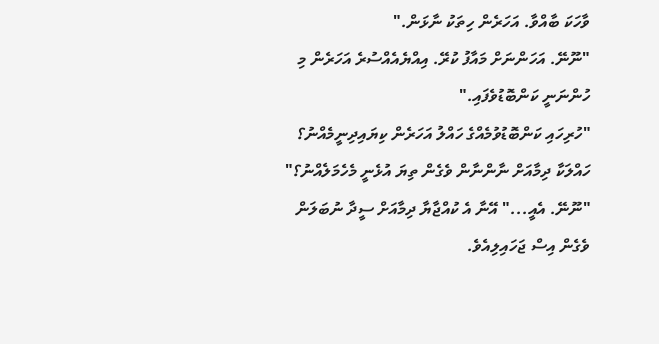ވާހަކަ ބާއްވާ. އަހަރެން ހިތަކު ނާޅަން."
"ނޫނޭ. އަހަންނަށް މައާފު ކުރޭ. އިއްޔެއެއްސުރެ އަހަރެން މި ހުންނަނީ ކަންބޮޑުވެފައި."
"ހުރިހައި ކަންބޮޑުވުމެއްގެ ހައްލު އަހަރެން ކިޔައިދިނީމެއްނު؟ ހައްލަކާ ދިމާއަށް ނާންނާން ވެގެން ތިޔަ އުޅެނީ މެހެމަލެއްނު؟"
"ނޫނޭ. އެއީ..." އޭނާ އެ ކުއްޖާޔާ ދިމާއަށް ސީދާ ނުބަލަން ވެގެން އިސް ޖަހައިލިއެވެ.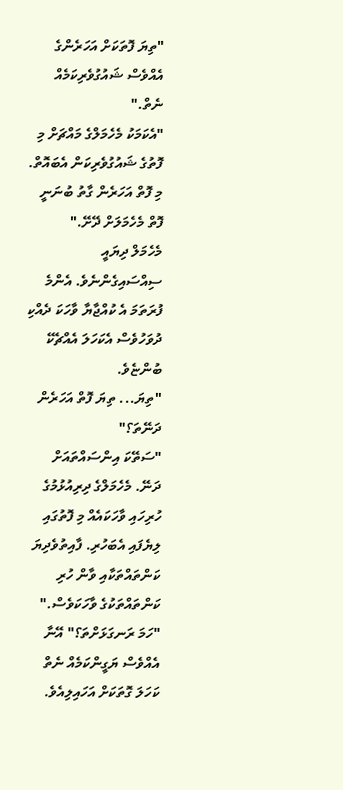"ތިޔަ ފޮތަކަށް އަހަރެންގެ އެއްވެސް ޝައުގުވެރިކަމެއް ނެތް."
"އެކަމަކު މެހެމަލްގެ މައްޗަށް މި ފޮތުގެ ޝައުގުވެރިކަން އެބައޮތް. މި ފޮތް އަހަރެން ގާތު ބުނަނީ ފޮތް މެހެމަލަށް ދޭށޭ."
މެހެމަލް ދިޔައީ ސިއްސައިގެންނެވެ. އެންމެ ފުރަތަމަ އެ ކުއްޖާޔާ ވާހަކަ ދެއްކި ދުވަހުވެސް އެކަހަލަ އެއްޗެކޭ ބުންޏެވެ.
"ތިޔަ... ތިޔަ ފޮތް އަހަރެން ދަނޭތަ؟"
"ސަތޭކަ އިންސައްތައަށް ދަނޭ. މެހެމަލްގެ ދިރިއުޅުމުގެ ހުރިހައި ވާހަކައެއް މި ފޮތުގައި ލިޔެފައި އެބަހުރި. ފާއިތުވެދިޔަ ކަންތައްތަކާއި ވާން ހުރި ކަންތައްތަކުގެ ވާހަކަވެސް."
"ހަމަ ރަނގަޅަށްތަ؟" އޭނާ އެއްވެސް ޔަގީންކަމެއް ނެތް ކަހަލަ ގޮތަކަށް އަހައިލިއެވެ.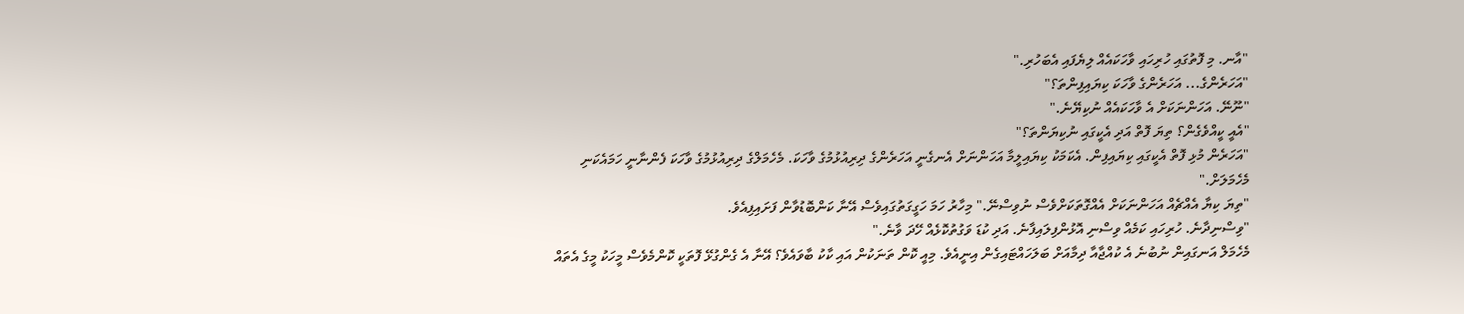"އާނ. މި ފޮތުގައި ހުރިހައި ވާހަކައެއް ލިޔެފައި އެބަހުރި."
"އަހަރެންގެ... އަހަރެންގެ ވާހަކަ ކިޔައިފިންތަ؟"
"ނޫނޭ. އަހަންނަކަށް އެ ވާހަކައެއް ނުކިޔޭނެ."
"އެއީ ކީއްވެގެން؟ ތިޔަ ފޮތް އަދި އެކީގައި ނުކިޔަންތަ؟"
"އަހަރެން މުޅި ފޮތް އެކީގައި ކިޔައިފިން. އެކަމަކު ކިޔައިލީމާ އަހަންނަށް އެނގެނީ އަހަރެންގެ ދިރިއުޅުމުގެ ވާހަކަ. މެހެމަލްގެ ދިރިއުޅުމުގެ ވާހަކަ ފެންނާނީ ހަމައެކަނި މެހެމަލަށް."
"ތިޔަ ކިޔާ އެއްޗެއް އަހަންނަކަށް އެއްގޮތަކަށްވެސް ނުވިސްނޭ." މިހާރު ހަމަ ހަގީގަތުގައިވެސް އޭނާ ކަންބޮޑުވާން ފަށައިފިއެވެ.
"ވިސްނިދާނެ. ހުރިހައި ކަމެއް ވިސްނި އޮޅުންފިލައިފާނެ. އަދި ކުޑަ ވަގުތުކޮޅެއް ހޭދަ ވާނެ."
މެހެމަލް އަނގައިން ނުބުނެ އެ ކުއްޖާއާ ދިމާއަށް ބަލަހައްޓައިގެން އިނީއެވެ. މިއީ ކޮން ތަނަކުން އައި ކާކު ބާވައެވެ؟ އޭނާ އެ ގެންގުޅޭ ފޮތަކީ ކޮންމެވެސް މީހަކު މީގެ އެތައް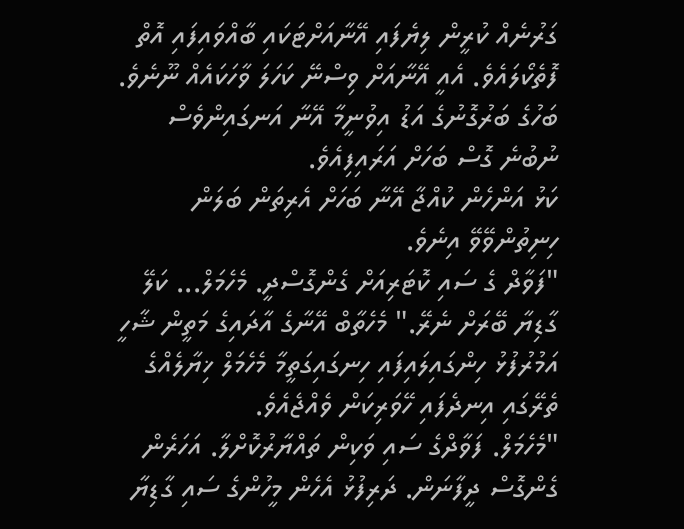ގަރުނެއް ކުރީން ލިޔެފައި އޭނާއަށްޓަކައި ބާއްވައިފައި އޮތް ފޮތެކޯލައެވެ. އެއީ އޭނާއަށް ވިސްނޭ ކަހަލަ ވާހަކައެއް ނޫނެވެ.
ބަހުގެ ބަރުގޮނުގެ އަޑު އިވުނީމާ އޭނާ އަނގައިންވެސް ނުބުނެ ގޮސް ބަހަށް އަރައިފިއެވެ.
ކަޅު އަންހެން ކުއްޖާ އޭނާ ބަހަށް އެރިތަން ބަލަން ހިނިތުންވޭވޭ އިނެވެ.
"ފަވާދް ގެ ސައި ކޮޓަރިއަށް ގެންގޮސްދީ. މެހެމަލް... ކަލޭ ގާޑިޔާ ބޭރަށް ނެރޭ." މެހެތާބް އޭނާގެ އާދައިގެ މަތީން ޝާހީ އަމުރުފުޅު ހިންގައިލައިފައި ހިނގައިގަތީމާ މެހެމަލް ޚިޔާލެއްގެ ތެރޭގައި އިނދެފައި ހޭވަރިކަން ވެއްޖެއެވެ.
"މެހެމަލް. ފަވާދްގެ ސައި ވަކިން ތައްޔާރުކޮށްލާ. އަހަރެން ގެންގޮސް ދީފާނަން. ދަރިފުޅު އެހެން މީހުންގެ ސައި ގާޑިޔާ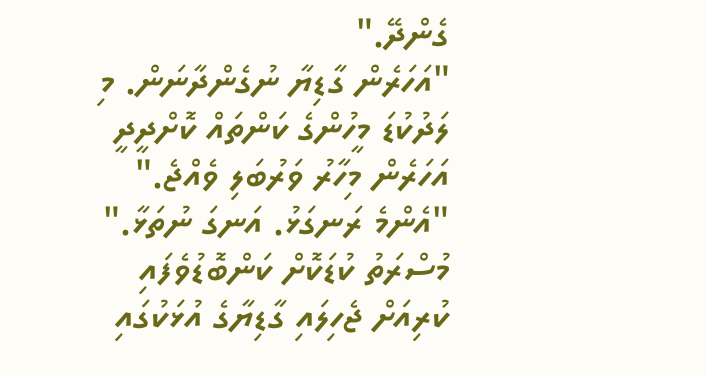ގެންދޭ."
"އަހަރެން ގާޑިޔާ ނުގެންދާނަން. މި ލަދުކުޑަ މީހުންގެ ކަންތައް ކޮށްދީދީ އަހަރެން މިހާރު ވަރުބަލި ވެއްޖެ."
"އެންމެ ރަނގަޅު. އަނގަ ނުތަޅާ." މުސްރަތު ކުޑަކޮށް ކަންބޮޑުވެފައި ކުރިއަށް ޖެހިލައި ގާޑިޔާގެ އުޅަކުގައި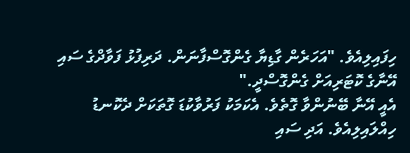ހިފައިލިއެވެ. "އަހަރެން ގާޑިޔާ ގެންގޮސްފާނަން. ދަރިފުޅު ފަވާދްގެ ސައި އޭނާގެ ކޮޓަރިއަށް ގެންގޮސްދީ."
އެއީ އޭނާ ބޭނުންވާ ގޮތެވެ. އެކަމަކު ފަރުވާކުޑަ ގޮތަކަށް ދެކޮނޑު ހިއްލައިލިއެވެ. އަދި ސައި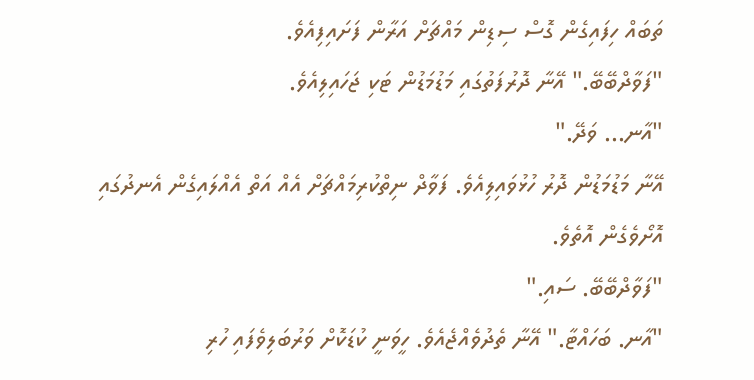ތަބައް ހިފައިގެން ގޮސް ސިޑިން މައްޗަށް އަރާން ފަށައިފިއެވެ.
"ފަވާދްބޭބޭ." އޭނާ ދޮރުފަތުގައި މަޑުމަޑުން ޓަކި ޖަހައިލިއެވެ.
"އާނ... ވަދޭ."
އޭނާ މަޑުމަޑުން ދޮރު ހުޅުވައިލިއެވެ. ފަވާދް ނިތްކުރިމައްޗަށް އެއް އަތް އެއްލައިގެން އެނދުގައި އޮށޯވެގެން އޮތެވެ.
"ފަވާދްބޭބޭ. ސައި."
"އާނ. ބަހައްޓާ." އޭނާ ތެދުވެއްޖެއެވެ. ހީވަނީ ކުޑަކޮށް ވަރުބަލިވެފައި ހުރި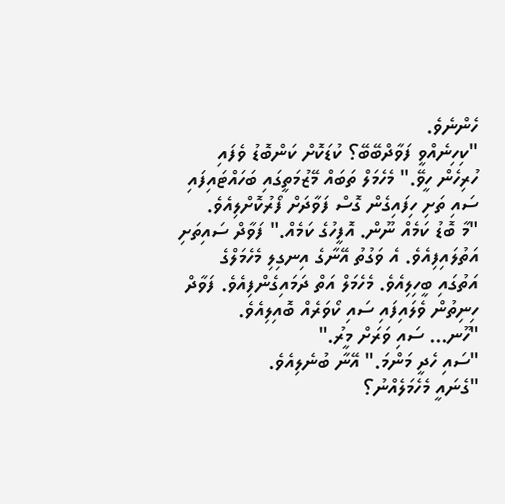ހެންނެވެ.
"ކިހިނެއްވީ ފަވާދްބޭބޭ؟ ކުޑަކޮށް ކަންބޮޑު ވެފައި ހުރިހެން ހީވޭ." މެހެމަލް ތަބައް މޭޒުމަތީގައި ބަހައްޓައިފައި ސައި ތަށި ހިފައިގެން ގޮސް ފަވާދަށް ފޯރުކޮށްލިއެވެ.
"މާ ބޮޑު ކަމެއް ނޫން. އޮފީހުގެ ކަމެއް." ފަވާދް ސައިތަށި އަތުލައިފިއެވެ. އެ ވަގުތު އޭނާގެ އިނގިލި މެހެމަލްގެ އަތުގައި ބީހިލިއެވެ. މެހެމަލް އަތް ދަމައިގެންފިއެވެ. ފަވާދް ހިނިތުން ވެލައިފައި ސައި ކޯވަރެއް ބޮއިލިއެވެ.
"ހޫނ... ސައި ވަރަށް މީރު."
"ސައި ހެދީ މަންމަ." އޭނާ ބުނެލިއެވެ.
"ގެނައީ މެހެމަލެއްނު؟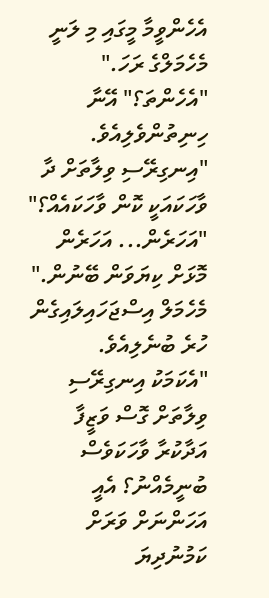އެހެންވީމާ މީގައި މި ލަނީ މެހެމަލްގެ ރަހަ."
"އެހެންތަ؟" އޭނާ ހިނިތުންވެލިއެވެ.
"އިނގިރޭސި ވިލާތަށް ދާ ވާހަކައަކީ ކޮން ވާހަކައެއް؟"
"އަހަރެން... އަހަރެން މޮޅަށް ކިޔަވަން ބޭނުން." މެހެމަލް އިސްޖަހައިލައިގެން ހުރެ ބުނެލިއެވެ.
"އެކަމަކު އިނގިރޭސި ވިލާތަށް ގޮސް ވަޒީފާ އަދާކުރާ ވާހަކަވެސް ބުނީމެއްނު؟ އެއީ އަހަންނަށް ވަރަށް ކަމުނުދިޔަ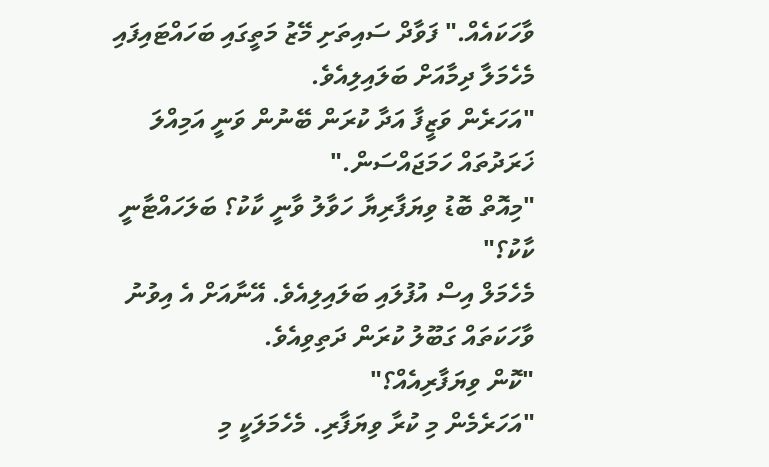ވާހަކައެއް." ފަވާދް ސައިތަށި މޭޒު މަތީގައި ބަހައްޓައިފައި މެހެމަލާ ދިމާއަށް ބަލައިލިއެވެ.
"އަހަރެން ވަޒީފާ އަދާ ކުރަން ބޭނުން ވަނީ އަމިއްލަ ޚަރަދުތައް ހަމަޖައްސަން."
"މިއޮތް ބޮޑު ވިޔަފާރިޔާ ހަވާލު ވާނީ ކާކު؟ ބަލަހައްޓާނީ ކާކު؟"
މެހެމަލް އިސް އުފުލައި ބަލައިލިއެވެ. އޭނާއަށް އެ އިވުނު ވާހަކަތައް ގަބޫލު ކުރަން ދަތިވިއެވެ.
"ކޮން ވިޔަފާރިއެއް؟"
"އަހަރެމެން މި ކުރާ ވިޔަފާރި. މެހެމަލަކީ މި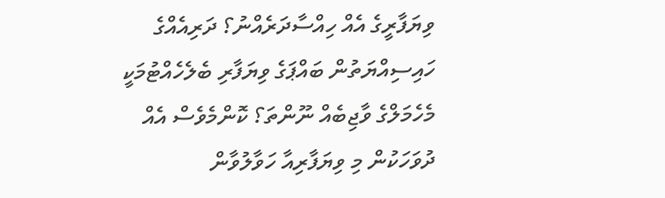ވިޔަފާރީގެ އެއް ހިއްސާދަރެއްނު؟ ދަރިއެއްގެ ހައިސިއްޔަތުން ބައްޕަގެ ވިޔަފާރި ބެލެހެއްޓުމަކީ މެހެމަލްގެ ވާޖިބެއް ނޫންތަ؟ ކޮންމެވެސް އެއް ދުވަހަކުން މި ވިޔަފާރިއާ ހަވާލުވާން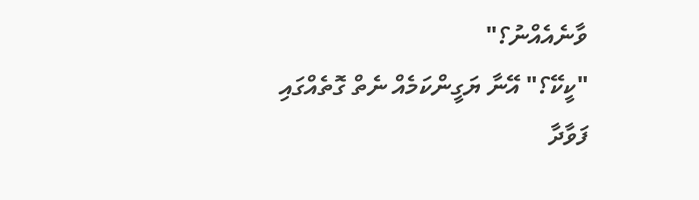ވާނެއެއްނު؟"
"ކީކޭ؟" އޭނާ ޔަގީންކަމެއް ނެތް ގޮތެއްގައި ފަވާދާ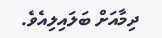ދިމާއަށް ބަލައިލިއެވެ.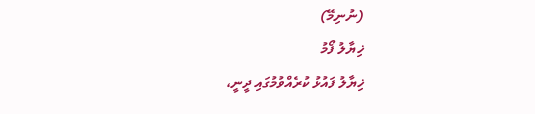(ނުނިމޭ)
ޚިޔާލު ފޯމު
ޚިޔާލު ފައުޅު ކުރެއްވުމުގައި ދީނީ،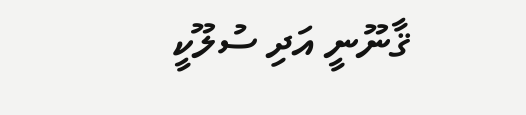ޤާނޫނީ އަދި ސުލޫކީ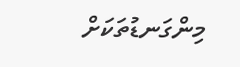މިންގަނޑުތަކަށް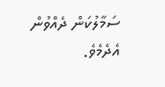ސަމާލުކަން ދެއްވުން އެދެމެވެ.